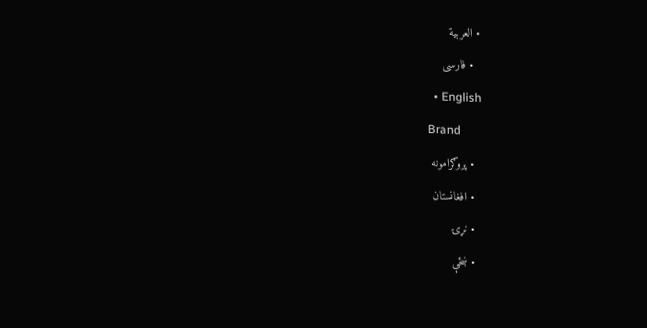• العربية
  • فارسی
  • English
Brand
  • پروګرامونه
  • افغانستان
  • نړۍ
  • ښځې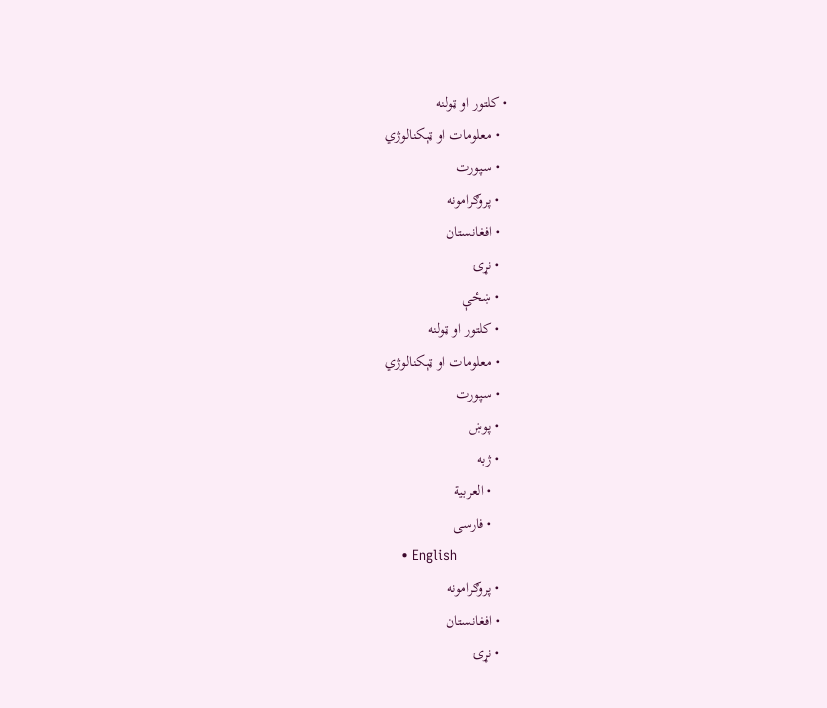• کلتور او ټولنه
  • معلومات او ټېکنالوژي
  • سپورت
  • پروګرامونه
  • افغانستان
  • نړۍ
  • ښځې
  • کلتور او ټولنه
  • معلومات او ټېکنالوژي
  • سپورت
  • پوښ
  • ژبه
    • العربية
    • فارسی
    • English
  • پروګرامونه
  • افغانستان
  • نړۍ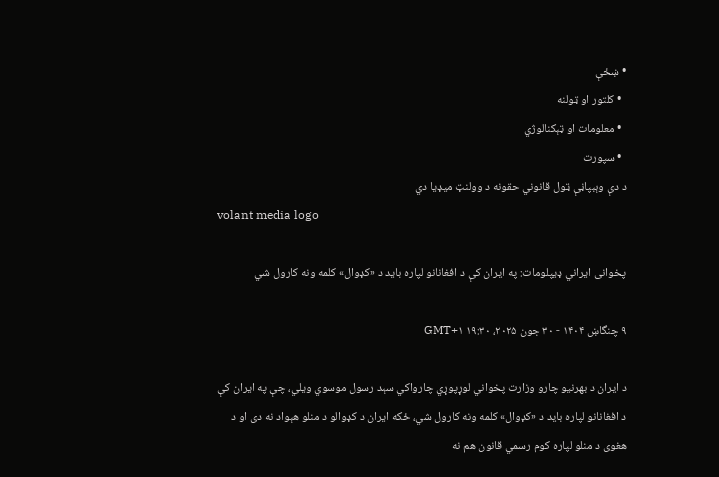• ښځې
  • کلتور او ټولنه
  • معلومات او ټېکنالوژي
  • سپورت
د دې وېبپاڼې ټول قانوني حقونه د وولنټ میډیا دي
volant media logo

پخوانی ایراني ډیپلومات: په ایران کې د افغانانو لپاره باید د «کډوال» کلمه ونه کارول شي

۹ چنگاښ ۱۴۰۴ - ۳۰ جون ۲۰۲۵، ۱۹:۳۰ GMT+۱

د ایران د بهرنیو چارو وزارت پخواني لوړپوړي چارواکي سېد رسول موسوي ویلي، چې په ایران کې د افغانانو لپاره باید د «کډوال» کلمه ونه کارول شي، ځکه ایران د کډوالو د منلو هېواد نه دی او د هغوی د منلو لپاره کوم رسمي قانون هم نه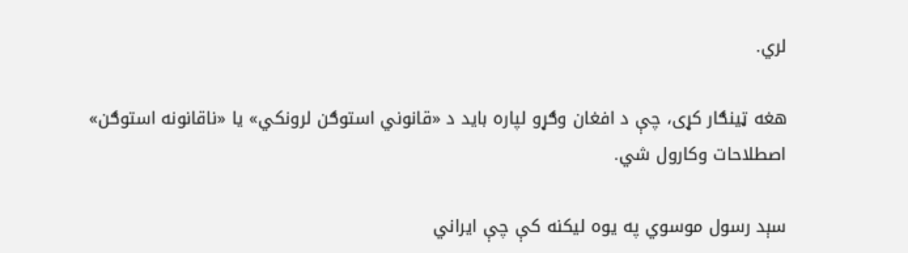لري.

هغه ټینګار کړی، چې د افغان وګړو لپاره باید د «قانوني استوګن لرونکي» یا «ناقانونه استوګن» اصطلاحات وکارول شي.

سېد رسول موسوي په یوه لیکنه کې چې ایراني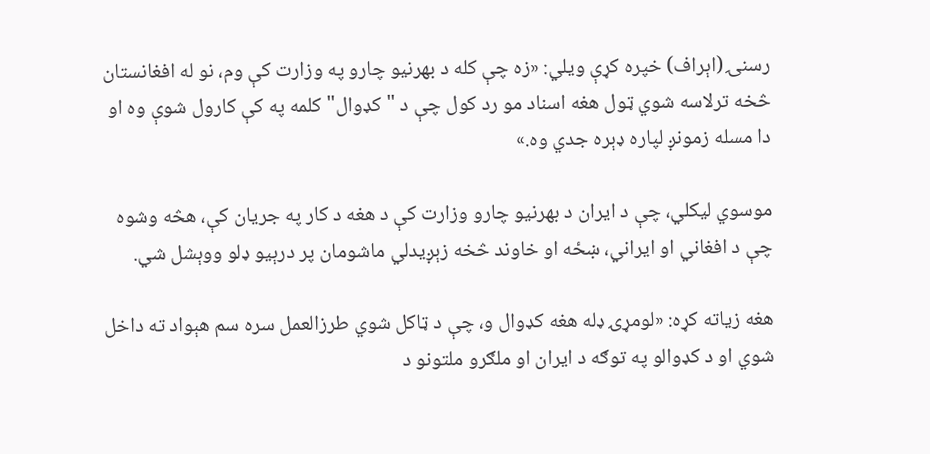رسنۍ (اېراف) خپره کړې ویلي: «زه چې کله د بهرنیو چارو په وزارت کې وم، نو له افغانستان څخه ترلاسه شوي ټول هغه اسناد مو رد کول چې د "کډوال" کلمه په کې کارول شوې وه او دا مسله زمونږ لپاره ډېره جدي وه.»

موسوي لیکلي، چې د ایران د بهرنیو چارو وزارت کې د هغه د کار په جریان کې، هڅه وشوه چې د افغاني او ایراني، ښځه او خاوند څخه زېږیدلي ماشومان پر درېیو ډلو ووېشل شي.

هغه زیاته کړه: «لومړۍ ډله هغه کډوال و، چې د ټاکل شوي طرزالعمل سره سم هېواد ته داخل شوي او د کډوالو په توګه د ایران او ملګرو ملتونو د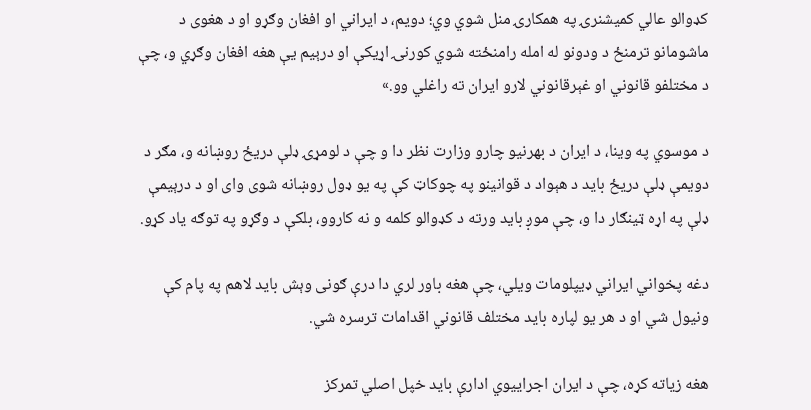کډوالو عالي کمیشنرۍ په همکارۍ منل شوي وي؛ دویم، د ایراني او افغان وګړو او د هغوی د ماشومانو ترمنځ د ودونو له امله رامنځته شوي کورنۍ اړیکې او درېیم یې هغه افغان وګړي و، چې د مختلفو قانوني او غېرقانوني لارو ایران ته راغلي وو.»

د موسوي په وینا، د ایران د بهرنیو چارو وزارت نظر دا و چې د لومړۍ ډلې دریځ روښانه و، مګر د دویمې ډلې دریځ باید د هېواد د قوانینو په چوکاټ کې په یو ډول روښانه شوی وای او د درېیمې ډلې په اړه ټینګار دا و، چې موږ باید ورته د کډوالو کلمه و نه کاروو، بلکې د وګړو په توګه یاد کړو.

دغه پخواني ایراني ډیپلومات ویلي، چې هغه باور لري دا درې ګونی وېش باید لاهم په پام کې ونیول شي او د هر یو لپاره باید مختلف قانوني اقدامات ترسره شي.

هغه زیاته کړه، چې د ایران اجراییوي ادارې باید خپل اصلي تمرکز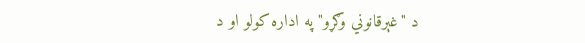د "غېرقانوني وګړو" په اداره کولو او د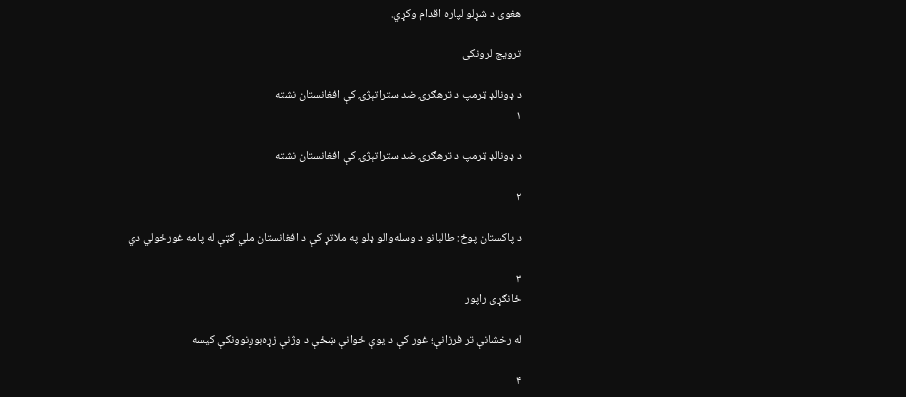هغوی د شړلو لپاره اقدام وکړي.

ترویج لرونکی

د ډونالډ ټرمپ د ترهګرۍ ضد ستراتېژۍ کې افغانستان نشته
۱

د ډونالډ ټرمپ د ترهګرۍ ضد ستراتېژۍ کې افغانستان نشته

۲

د پاکستان پوځ: طالبانو د وسله‌والو ډلو په ملاتړ کې د افغانستان ملي ګټې له پامه غورځولي دي

۳
ځانګړی راپور

له رخشانې تر فرزانې؛ غور کې د یوې ځوانې ښځې د وژنې زړه‌بوږنوونکې کیسه

۴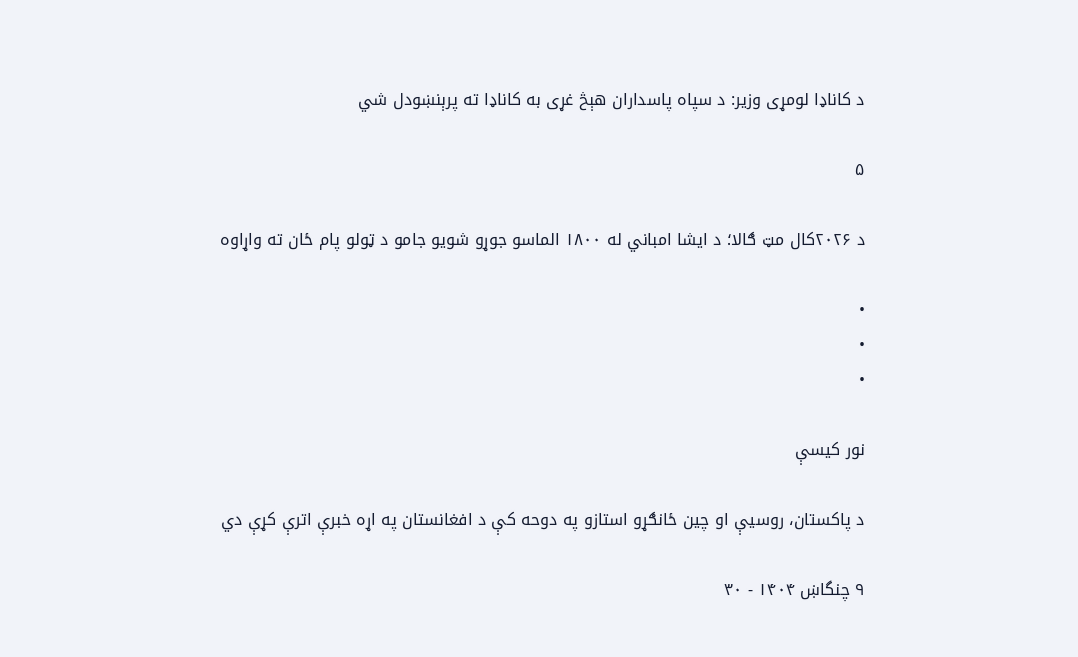د کاناډا لومړی وزیر: د سپاه پاسداران هېڅ غړی به کاناډا ته پرېنښودل شي

۵

د ۲۰۲۶کال مټ ګالا؛ د ایشا امباني له ۱۸۰۰ الماسو جوړو شويو جامو د ټولو پام ځان ته واړاوه

•
•
•

نور کیسې

د پاکستان، روسیې او چین ځانګړو استازو په دوحه کې د افغانستان په اړه خبرې اترې کړې دي

۹ چنگاښ ۱۴۰۴ - ۳۰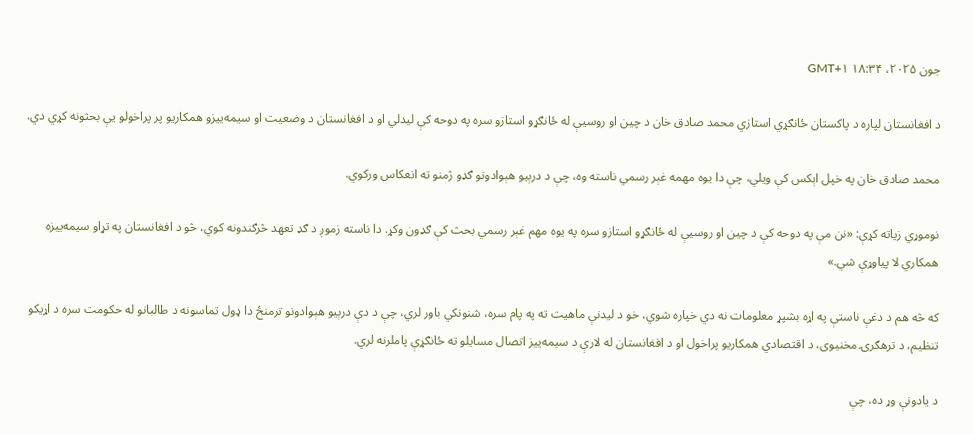جون ۲۰۲۵، ۱۸:۳۴ GMT+۱

د افغانستان لپاره د پاکستان ځانګړي استازي محمد صادق خان د چین او روسیې له ځانګړو استازو سره په دوحه کې لیدلي او د افغانستان د وضعیت او سیمه‌ییزو همکاریو پر پراخولو یې بحثونه کړي دي.

محمد صادق خان په خپل اېکس کې ویلي، چې دا یوه مهمه غېر رسمي ناسته وه، چې د درېیو هېوادونو ګډو ژمنو ته انعکاس ورکوي.

نوموړي زیاته کړې: «نن مې په دوحه کې د چین او روسیې له ځانګړو استازو سره په یوه مهم غېر رسمي بحث کې ګډون وکړ. دا ناسته زموږ د ګډ تعهد څرګندونه کوي، څو د افغانستان په تړاو سیمه‌ییزه همکاري لا پیاوړې شي.»

که څه هم د دغې ناستې په اړه بشپړ معلومات نه دي خپاره شوي، خو د لیدنې ماهیت ته په پام سره، شنونکي باور لري، چې د دې درېیو هېوادونو ترمنځ دا ډول تماسونه د طالبانو له حکومت سره د اړیکو تنظیم، د ترهګرۍ مخنیوی، د اقتصادي همکاریو پراخول او د افغانستان له لارې د سیمه‌ییز اتصال مسایلو ته ځانګړې پاملرنه لري.

د یادونې وړ ده، چې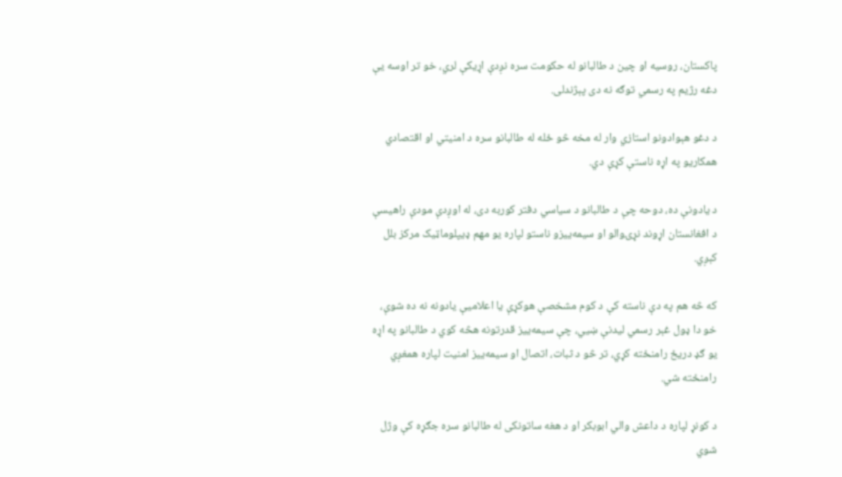پاکستان، روسیه او چین د طالبانو له حکومت سره نږدې اړیکې لري، خو تر اوسه یې دغه رژیم په رسمي توګه نه دی پېژندلی.

د دغو هېوادونو استازي وار له مخه څو ځله له طالبانو سره د امنیتي او اقتصادي همکاریو په اړه ناستې کړې دي.

د یادونې ده، دوحه چې د طالبانو د سیاسي دفتر کوربه دی، له اوږدې مودې راهیسې د افغانستان اړوند نړۍوالو او سیمه‌ییزو ناستو لپاره یو مهم ډیپلوماټیک مرکز بلل کېږي.

که څه هم په دې ناسته کې د کوم مشخصې هوکړې یا اعلامیې یادونه نه ده شوې، خو دا ډول غېر رسمي لیدنې ښيي، چې سیمه‌ییز قدرتونه هڅه کوي د طالبانو په اړه یو ګډ دریځ رامنځته کړي، تر څو د ثبات، اتصال او سیمه‌ییز امنیت لپاره همغږي رامنځته شي.

د کونړ لپاره د داعش والي ابوبکر او د هغه ساتونکی له طالبانو سره جګړه کې وژل شوي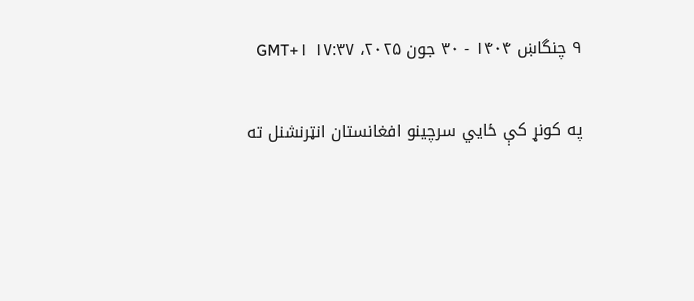۹ چنگاښ ۱۴۰۴ - ۳۰ جون ۲۰۲۵، ۱۷:۳۷ GMT+۱

په کونړ کې ځايي سرچینو افغانستان انټرنشنل ته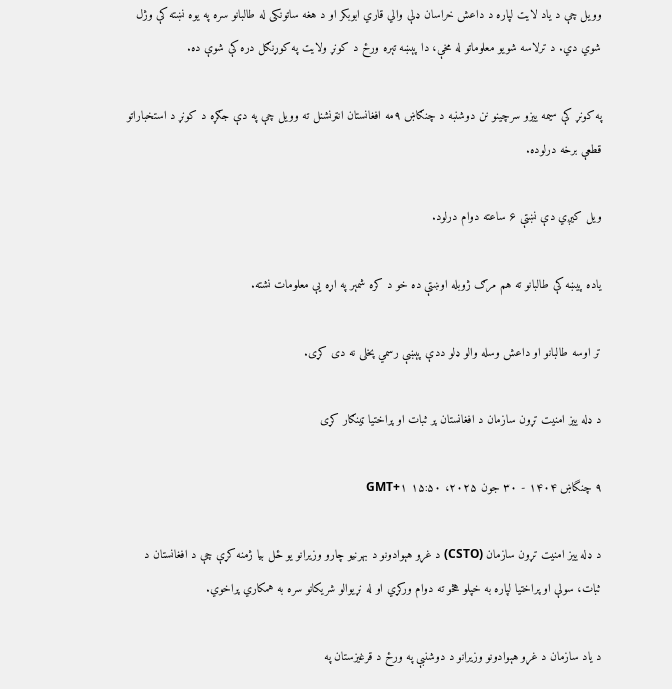وویل چې د یاد لايت لپاره د داعش خراسان ډلې والي قاري ابوبکر او د هغه ساتونکی له طالبانو سره په یوه نښته کې وژل شوي دي. د ترلاسه شویو معلوماتو له مخې، دا پېښه تېره ورځ د کونړ ولایت په کوړنګل دره کې شوې ده.

په کونړ کې سیمه ییزو سرچینو نن دوشنبه د چنګاښ ۹مه افغانستان انټرنشنل ته وویل چې په دې جګړه د کونړ د استخباراتو قطعې برخه درلوده.

ویل کیږي دې نښتې ۶ ساعته دوام درلود.

ياده پيښه کې طالبانو ته هم مرګ ژوبله اوښتې ده خو د کره شمېر په اړه یې معلومات نشته.

تر اوسه طالبانو او داعش وسله والو ډلو ددې پېښې رسمي پخلی نه دی کړی.

د ډله ییز امنیت تړون سازمان د افغانستان پر ثبات او پراختیا ټینګار کړی

۹ چنگاښ ۱۴۰۴ - ۳۰ جون ۲۰۲۵، ۱۵:۵۰ GMT+۱

د ډله ییز امنیت تړون سازمان (CSTO) د غړو هېوادونو د بهرنیو چارو وزیرانو یو ځل بیا ژمنه کړې چې د افغانستان د ثبات، سولې او پراختیا لپاره به خپلو هڅو ته دوام ورکړي او له نړیوالو شریکانو سره به همکاري پراخوي.

د یاد سازمان د غړو هېوادونو وزیرانو د دوشنبې په ورځ د قرغیزستان په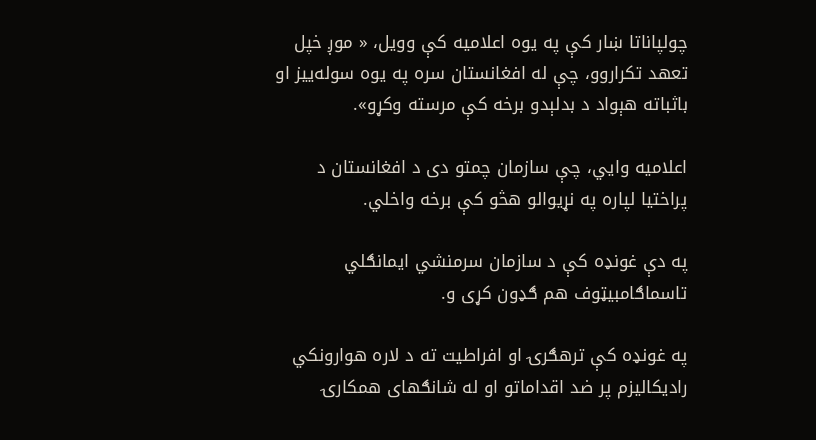چولپاناتا ښار کې په یوه اعلامیه کې وویل، « موږ خپل تعهد تکراروو، چې له افغانستان سره په یوه سوله‌ییز او باثباته هېواد د بدلېدو برخه کې مرسته وکړو».

اعلامیه وايي، چې سازمان چمتو دی د افغانستان د پراختیا لپاره په نړیوالو هڅو کې برخه واخلي.

په دې غونډه کې د سازمان سرمنشي ایمانګلي تاسماګامبیټوف هم ګډون کړی و.

په غونډه کې ترهګرۍ او افراطیت ته د لاره هوارونکي رادیکالیزم پر ضد اقداماتو او له شانګهای همکارۍ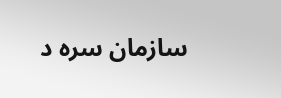سازمان سره د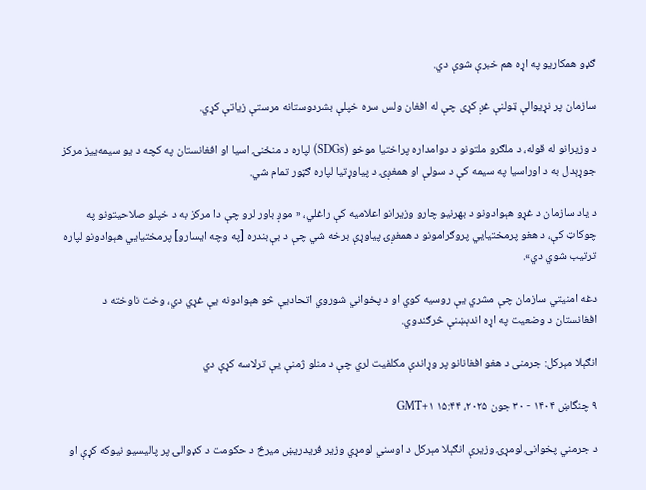ګډو همکاریو په اړه هم خبرې شوې دي.

سازمان پر نړیوالې ټولنې غږ کړی چې له افغان ولس سره خپلې بشردوستانه مرستې زیاتې کړي.

د وزیرانو له قوله، د ملګرو ملتونو د دوامداره پراختیا موخو (SDGs) لپاره د منځنۍ اسیا او افغانستان په کچه د یو سیمه‌ییز مرکز جوړېدل به د اوراسیا په سیمه کې د سولې او همغږۍ د پیاوړتیا لپاره ګټور تمام شي.

د یاد سازمان د غړو هېوادونو د بهرنیو چارو وزیرانو اعلامیه کې راغلي، « موږ باور لرو چې دا مرکز به د خپلو صلاحیتونو په چوکاټ کې، د هغو پرمختیایي پروګرامونو د همغږۍ پیاوړې برخه شي چې د بې‌بندره [په وچه ایسارو] پرمختیایي هېوادونو لپاره ترتیب شوي دي».

دغه امنیتي سازمان چې مشري‌ یې روسیه کوي او د پخواني شوروي اتحادیې څو هېوادونه‌ یې غړي دي، وخت ناوخته د افغانستان د وضعیت په اړه اندېښنې څرګندوي.

انګېلا مېرکل: جرمنی د هغو افغانانو پر وړاندې مکلفیت لري چې د منلو ژمنې یې ترلاسه کړې دي

۹ چنگاښ ۱۴۰۴ - ۳۰ جون ۲۰۲۵، ۱۵:۴۴ GMT+۱

د جرمني پخوانۍ لومړۍ وزیرې انګېلا مېرکل د اوسني لومړي وزیر فریدریښ میرڅ د حکومت د کډوالۍ پر پالیسیو نیوکه کړې او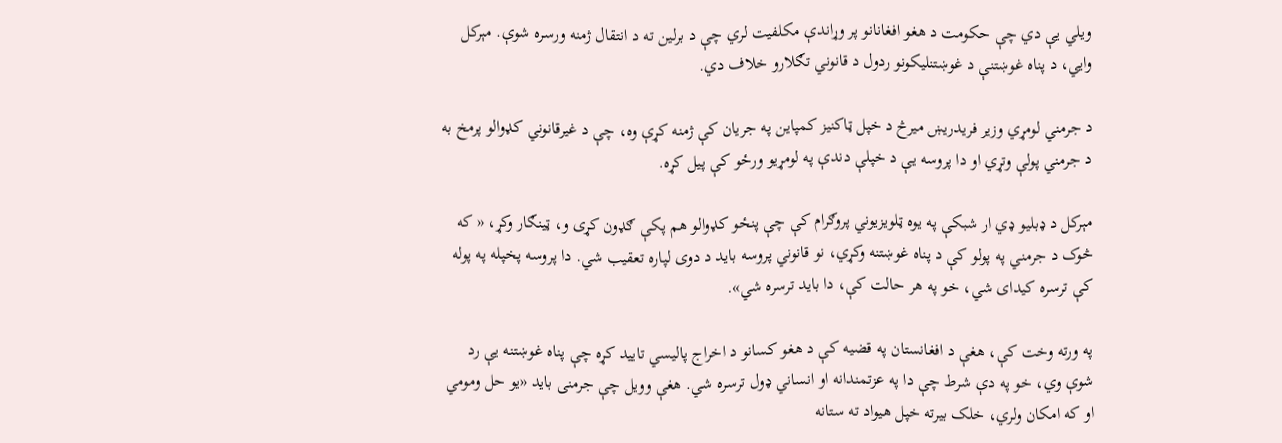ویلي یې دي چې حکومت د هغو افغانانو پر وړاندې مکلفیت لري چې د برلین ته د انتقال ژمنه ورسره شوې. مېرکل وايي، د پناه غوښتنې د غوښتنلیکونو ردول د قانوني تګلارو خلاف دي.

د جرمني لومړي وزیر فریدریښ میرڅ د خپل ټاکنیز کمپاین په جریان کې ژمنه کړې وه، چې د غیرقانوني کډوالو پرمخ به د جرمني پولې وتړي او دا پروسه یې د خپلې دندې په لومړیو ورځو کې پیل کړه.

مېرکل د ډبلیو ډي ار شبکې په یوه ټلویزیوني پروګرام کې چې پنځو کډوالو هم پکې ګډون کړی و، ټینګار وکړ، « که څوک د جرمني په پولو کې د پناه غوښتنه وکړي، نو قانوني پروسه باید د دوی لپاره تعقیب شي. دا پروسه پخپله په پوله کې ترسره کیدای شي، خو په هر حالت کې، دا باید ترسره شي».

په ورته وخت کې، هغې د افغانستان په قضیه کې د هغو کسانو د اخراج پالیسي تایید کړه چې پناه غوښتنه یې رد شوې وي، خو په دې شرط چې دا په عزتمندانه او انساني ډول ترسره شي. هغې وویل چې جرمنی باید «یو حل ومومي او که امکان ولري، خلک بیرته خپل هیواد ته ستانه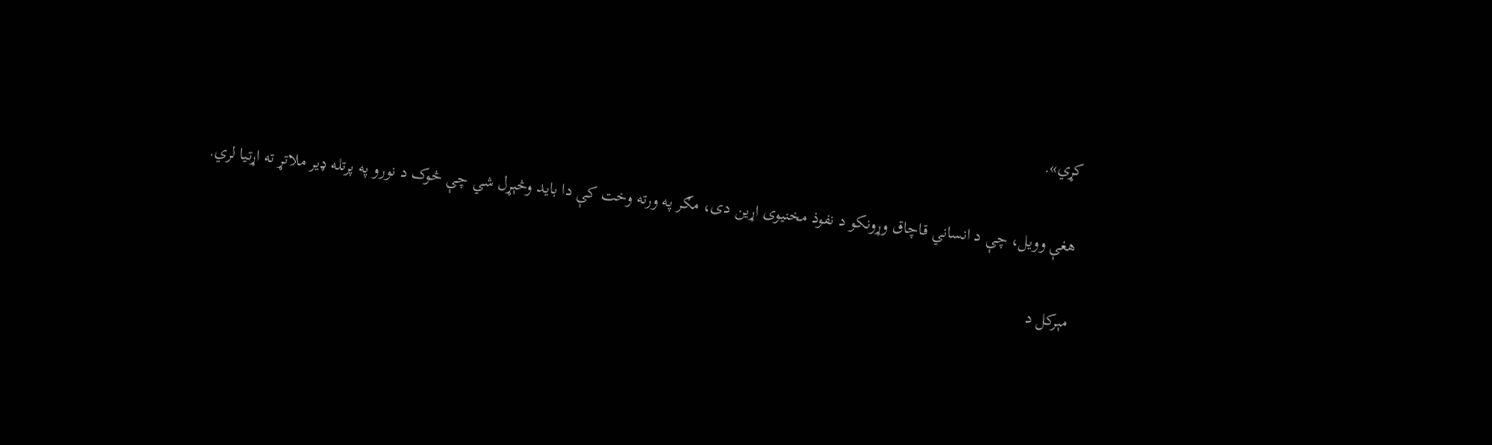کړي».

هغې وویل، چې د انساني قاچاق وړونکو د نفوذ مخنیوی اړین دی، مګر په ورته وخت کې دا باید وڅېړل شي چې څوک د نورو په پرتله ډیر ملاتړ ته اړتیا لري.

مېرکل د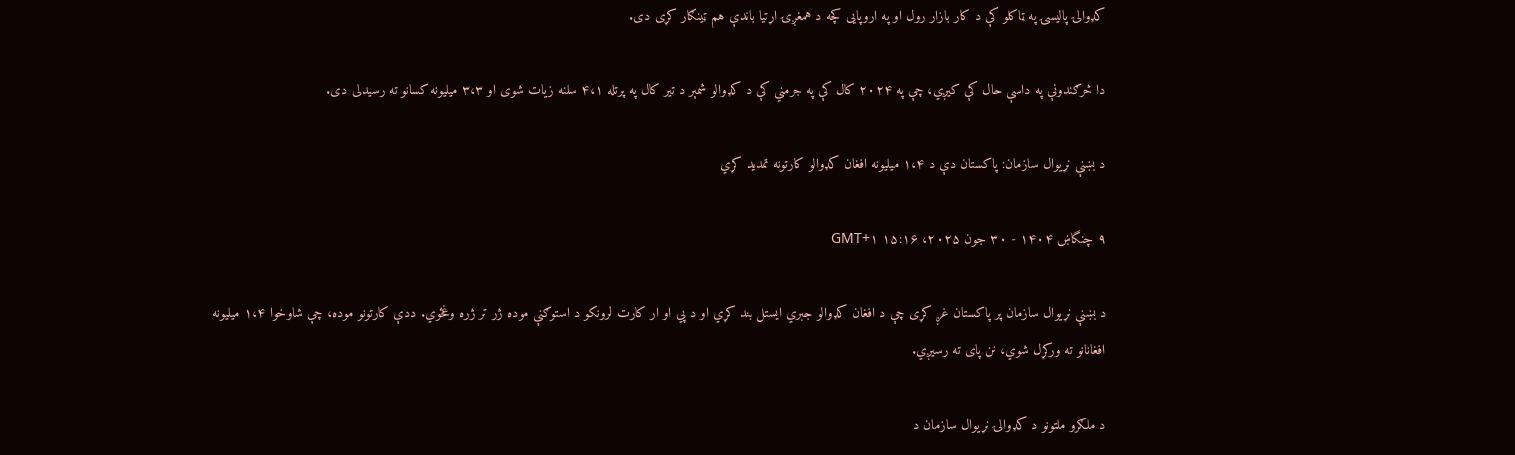کډوالۍ پالیسۍ په ټاکلو کې د کار بازار رول او په اروپایی کچه د همغږۍ اړتیا باندې هم ټینګار کړی دی.

دا څرګندونې په داسې حال کې کیږي، چې په ۲۰۲۴ کال کې په جرمني کې د کډوالو شمېر د تیر کال په پرتله ۴،۱ سلنه زیات شوی او ۳،۳ میلیونه کسانو ته رسیدلی دی.

د بښنې نړیوال سازمان: پاکستان دې د ۱،۴ میلیونه افغان کډوالو کارتونه تمدید کړي

۹ چنگاښ ۱۴۰۴ - ۳۰ جون ۲۰۲۵، ۱۵:۱۶ GMT+۱

د بښنې نړیوال سازمان پر پاکستان غږ کړی چې د افغان کډوالو جبري ایستل بند کړي او د پي او ار کارت لرونکو د استوګنې موده ژر تر ژره وغځوي. ددې کارتونو موده، چې شاوخوا ۱،۴ میلیونه افغانانو ته ورکړل شوي، نن پای ته رسیږي.

د ملګرو ملتونو د کډوالۍ نړیوال سازمان د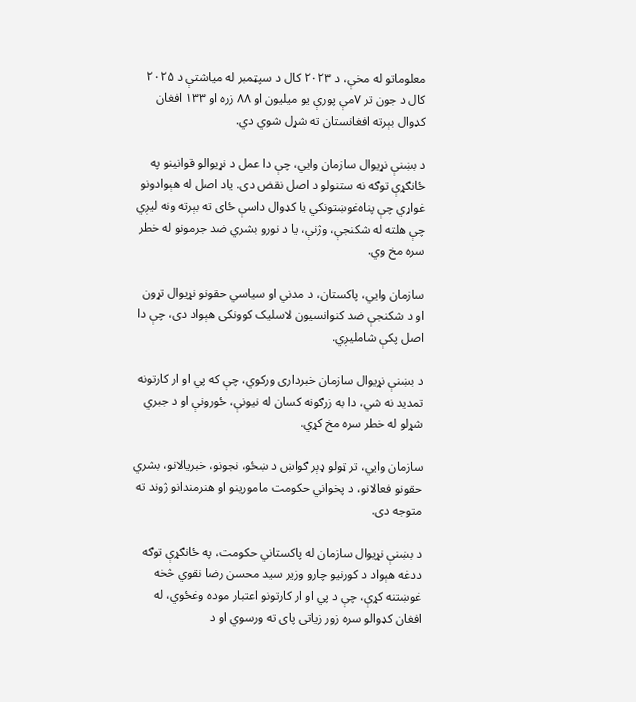معلوماتو له مخې، د ۲۰۲۳ کال د سپټمبر له میاشتې د ۲۰۲۵ کال د جون تر ۷مې پورې یو میلیون او ۸۸ زره او ۱۳۳ افغان کډوال بېرته افغانستان ته شړل شوي دي.

د بښنې نړیوال سازمان وایي، چې دا عمل د نړیوالو قوانینو په ځانګړې توګه نه ستنولو د اصل نقض دی. یاد اصل له هېوادونو غواړي چې پناه‌غوښتونکي یا کډوال داسې ځای ته بېرته ونه لیږي چې هلته له شکنجې، وژنې، یا د نورو بشري ضد جرمونو له خطر سره مخ وي.

سازمان وايي، پاکستان، د مدني او سیاسي حقونو نړیوال تړون او د شکنجې ضد کنوانسیون لاسلیک کوونکی هېواد دی، چې دا اصل پکې شاملیږي.

د بښنې نړیوال سازمان خبرداری ورکوي، چې که پي او ار کارتونه تمدید نه شي، دا به زرګونه کسان له نیونې، ځورونې او د جبري شړلو له خطر سره مخ کړي.

سازمان وايي، تر ټولو ډېر ګواښ د ښځو، نجونو، خبریالانو، بشري حقونو فعالانو، د پخواني حکومت مامورینو او هنرمندانو ژوند ته متوجه دی.

د بښنې نړیوال سازمان له پاکستاني حکومت، په ځانګړې توګه ددغه هېواد د کورنیو چارو وزیر سید محسن رضا نقوي څخه غوښتنه کړې، چې د پي او ار کارتونو اعتبار موده وغځوي، له افغان کډوالو سره زور زیاتی پای ته ورسوي او د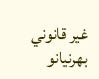غیر قانوني بهرنیانو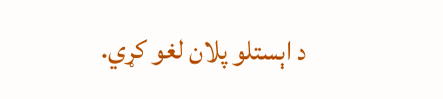د اېستلو پلان لغو کړي.